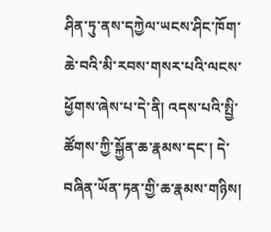ཤིན་ཏུ་ནས་དཀྱེལ་ཡངས་ཤིང་ཁོག་ཆེ་བའི་མི་རབས་གསར་པའི་ལངས་ཕྱོགས་ཞེས་པ་དེ་ནི། འདས་པའི་སྤྱི་ཚོགས་ཀྱི་སྐྱོན་ཆ་རྣམས་དང་། དེ་བཞིན་ཡོན་ཏན་གྱི་ཆ་རྣམས་གཉིས།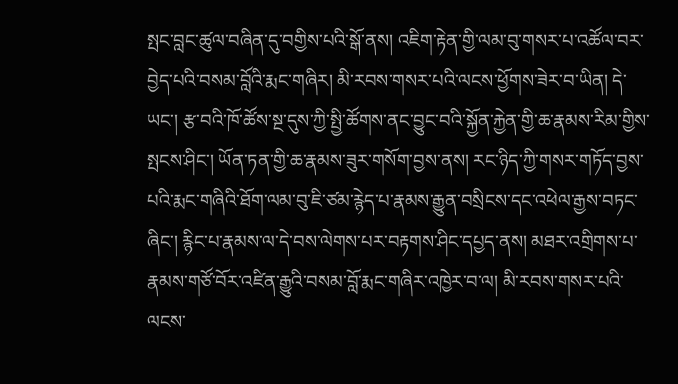སྤང་བླང་ཚུལ་བཞིན་དུ་བགྱིས་པའི་སྒོ་ནས། འཇིག་རྟེན་གྱི་ལམ་བུ་གསར་པ་འཚོལ་བར་བྱེད་པའི་བསམ་བློའི་རྨང་གཞིར། མི་རབས་གསར་པའི་ལངས་ཕྱོགས་ཟེར་བ་ཡིན། དེ་ཡང་། རྩ་བའི་ཁོ་ཚོས་སྔ་དུས་ཀྱི་སྤྱི་ཚོགས་ནང་བྱུང་བའི་སྐྱོན་རྐྱེན་གྱི་ཆ་རྣམས་རིམ་གྱིས་སྤངས་ཤིང་། ཡོན་ཏན་གྱི་ཆ་རྣམས་ཟུར་གསོག་བྱས་ནས། རང་ཉིད་ཀྱི་གསར་གཏོད་བྱས་པའི་རྨང་གཞིའི་ཐོག་ལམ་བུ་ཇི་ཙམ་རྙེད་པ་རྣམས་རྒྱུན་བསྲིངས་དང་འཕེལ་རྒྱས་བཏང་ཞིང་། རྙིང་པ་རྣམས་ལ་དེ་བས་ལེགས་པར་བརྟགས་ཤིང་དཔྱད་ནས། མཐར་འགྲིགས་པ་རྣམས་གཙོ་བོར་འཛིན་རྒྱུའི་བསམ་བློ་རྨང་གཞིར་འཁྱེར་བ་ལ། མི་རབས་གསར་པའི་ལངས་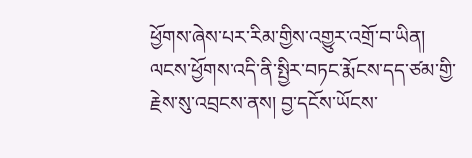ཕྱོགས་ཞེས་པར་རིམ་གྱིས་འགྱུར་འགྲོ་བ་ཡིན། ལངས་ཕྱོགས་འདི་ནི་སྤྱིར་བཏང་རྨོངས་དད་ཙམ་གྱི་རྗེས་སུ་འབྲངས་ནས། བྱ་དངོས་ཡོངས་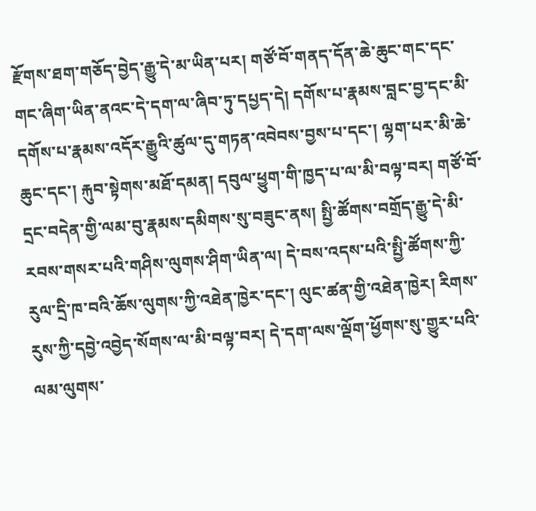རྫོགས་ཐག་གཅོད་བྱེད་རྒྱུ་དེ་མ་ཡིན་པར། གཙོ་བོ་གནད་དོན་ཆེ་ཆུང་གང་དང་གང་ཞིག་ཡིན་ནའང་དེ་དག་ལ་ཞིབ་ཏུ་དཔྱད་དེ། དགོས་པ་རྣམས་བླང་བྱ་དང་མི་དགོས་པ་རྣམས་འདོར་རྒྱུའི་ཚུལ་དུ་གཏན་འབེབས་བྱས་པ་དང་། ལྷག་པར་མི་ཆེ་ཆུང་དང་། རྐུབ་སྟེགས་མཐོ་དམན། དབུལ་ཕྱུག་གི་ཁྱད་པ་ལ་མི་བལྟ་བར། གཙོ་བོ་དྲང་བདེན་གྱི་ལམ་བུ་རྣམས་དམིགས་སུ་བཟུང་ནས། སྤྱི་ཚོགས་བགྲོད་རྒྱུ་དེ་མི་རབས་གསར་པའི་གཤིས་ལུགས་ཤིག་ཡིན་ལ། དེ་བས་འདས་པའི་སྤྱི་ཚོགས་ཀྱི་རུལ་དྲི་ཁ་བའི་ཆོས་ལུགས་ཀྱི་འཐེན་ཁྱེར་དང་། ལུང་ཚན་གྱི་འཐེན་ཁྱེར། རིགས་རུས་ཀྱི་དབྱེ་འབྱེད་སོགས་ལ་མི་བལྟ་བར། དེ་དག་ལས་ལྡོག་ཕྱོགས་སུ་གྱུར་པའི་ལམ་ལུགས་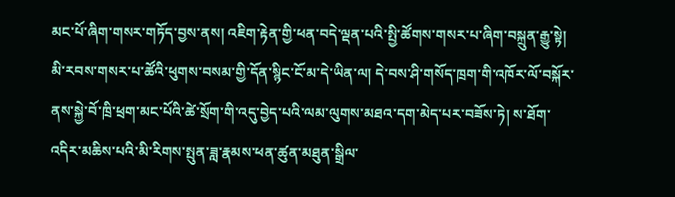མང་པོ་ཞིག་གསར་གཏོད་བྱས་ནས། འཇིག་རྟེན་གྱི་ཕན་བདེ་ལྡན་པའི་སྤྱི་ཚོགས་གསར་པ་ཞིག་བསྐྲུན་རྒྱུ་སྟེ། མི་རབས་གསར་པ་ཚོའི་ཕུགས་བསམ་གྱི་དོན་སྙིང་ངོ་མ་དེ་ཡིན་ལ། དེ་བས་ཤི་གསོད་ཁྲག་གི་འཁོར་ལོ་བསྐོར་ནས་སྐྱེ་བོ་ཁྲི་ཕྲག་མང་པོའི་ཚེ་སྲོག་གི་འདུ་བྱེད་པའི་ལམ་ལུགས་མཐའ་དག་མེད་པར་བཟོས་ཏེ། ས་ཐོག་འདིར་མཆིས་པའི་མི་རིགས་སྤུན་ཟླ་རྣམས་ཕན་ཚུན་མཐུན་སྒྲིལ་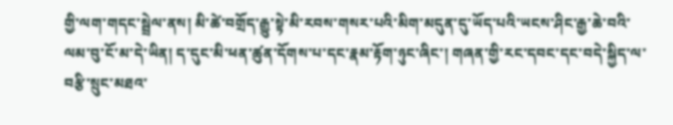གྱི་ལག་གདང་སྦྲེལ་ནས། མི་ཚེ་བགྲོད་རྒྱུ་སྟེ་མི་རབས་གསར་པའི་མིག་མདུན་དུ་ཡོད་པའི་ཡངས་ཤིང་རྒྱ་ཆེ་བའི་ལམ་བུ་ངོ་མ་དེ་ཡིན། ད་དུང་མི་ཕན་ཚུན་དོགས་པ་དང་རྣམ་རྟོག་ཉུང་ཞིང་། གཞན་གྱི་རང་དབང་དང་བདེ་སྐྱིད་ལ་བརྩི་སྲུང་མཐའ་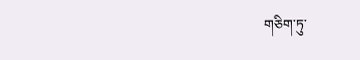གཅིག་ཏུ་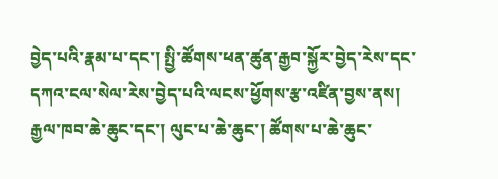བྱེད་པའི་རྣམ་པ་དང་། སྤྱི་ཚོགས་ཕན་ཚུན་རྒྱབ་སྐྱོར་བྱེད་རེས་དང་དཀའ་ངལ་སེལ་རེས་བྱེད་པའི་ལངས་ཕྱོགས་རྩ་འཛིན་བྱས་ནས། རྒྱལ་ཁབ་ཆེ་ཆུང་དང་། ལུང་པ་ཆེ་ཆུང་། ཚོགས་པ་ཆེ་ཆུང་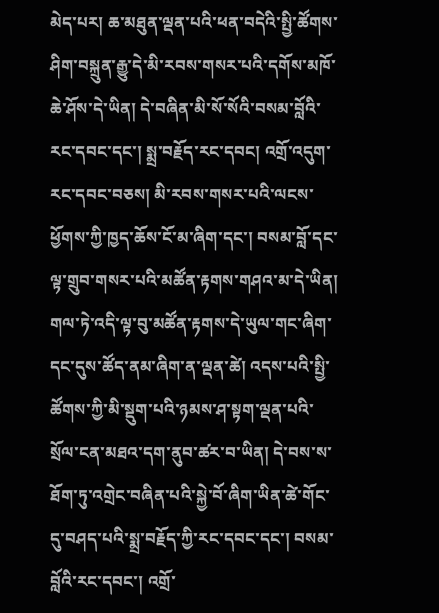མེད་པར། ཆ་མཐུན་ལྡན་པའི་ཕན་བདེའི་སྤྱི་ཚོགས་ཤིག་བསྐྲུན་རྒྱུ་དེ་མི་རབས་གསར་པའི་དགོས་མཁོ་ཆེ་ཤོས་དེ་ཡིན། དེ་བཞིན་མི་སོ་སོའི་བསམ་བློའི་རང་དབང་དང་། སྨྲ་བརྗོད་རང་དབང། འགྲོ་འདུག་རང་དབང་བཅས། མི་རབས་གསར་པའི་ལངས་ཕྱོགས་ཀྱི་ཁྱད་ཆོས་ངོ་མ་ཞིག་དང་། བསམ་བློ་དང་ལྟ་གྲུབ་གསར་པའི་མཚོན་རྟགས་གཤའ་མ་དེ་ཡིན། གལ་ཏེ་འདི་ལྟ་བུ་མཚོན་རྟགས་དེ་ཡུལ་གང་ཞིག་དང་དུས་ཚོད་ནམ་ཞིག་ན་ལྡན་ཚེ། འདས་པའི་སྤྱི་ཚོགས་ཀྱི་མི་སྡུག་པའི་ཉམས་ཤ་སྟག་ལྡན་པའི་སྲོལ་ངན་མཐའ་དག་ནུབ་ཚར་བ་ཡིན། དེ་བས་ས་ཐོག་ཏུ་འགྲེང་བཞིན་པའི་སྐྱེ་བོ་ཞིག་ཡིན་ཚེ་གོང་དུ་བཤད་པའི་སྨྲ་བརྗོད་ཀྱི་རང་དབང་དང་། བསམ་བློའི་རང་དབང་། འགྲོ་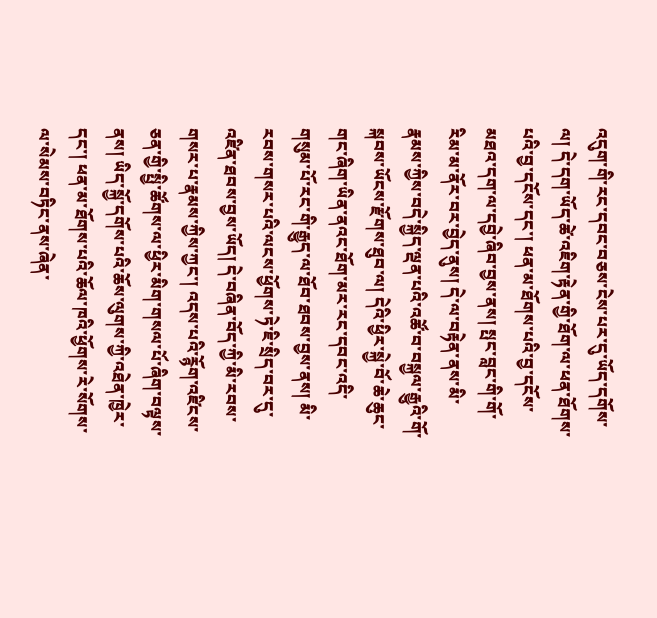འདུག་གི་རང་དབང་བཅས་ངེས་པར་དུ་ཡོད་དགོས་ལ། དེ་དག་ཡོད་ཚེ་འཇིག་རྟེན་གྱི་ཐོག་ལ་ཕན་ཐོགས་པའི་བྱ་དངོས་དང་། ཕན་མ་ཐོགས་པའི་བྱ་དངོས་མཐའ་དག་ལ་དབྱེ་ཞིབ་བྱས་ནས། སྤང་བླང་གི་གོ་རིམ་མ་ནོར་བར་བྱེད་ནུས། དེ་ལ་བརྟེན་ནས་མི་རྣམས་ཀྱིས་བདེ་སྐྱིད་ལྡན་པའི་འཚོ་བ་བསྐྱལ་རྒྱུའི་གོ་སྐབས་ཡོངས་རྫོགས་ཐུབ་ལ། དེའི་ཕྱིར་སྐྱེ་བོ་ཆེ་ཆུང་གང་ཞིག་ཡིན་ནའང་ཐོག་མར་རང་དབང་འདི་གསུམ་པོ་རང་གི་རྒྱུད་ལ་ཐོབ་ཐབས་བྱས་ནས། མི་རབས་གསར་པའི་ལངས་ཕྱོགས་ཏེ་ཇི་སྲིད་བར་དུ་འཛིན་ཐབས་བྱས་ཡོད། དེ་བཞིན་བོད་ཀྱི་མི་རབས་གསར་པ་རྣམས་ཀྱིས་ཀྱང་། འདས་པའི་རྙོག་འཛིངས་ཅན་གྱི་སྤྱི་ཚོགས་ལ་ཕྱིར་མིག་གསལ་པོ་ཞིག་བལྟས་ནས། ཡིད་སྐྱོ་དགོས་པའི་ཆོས་ལུགས་ཀྱི་འཐེན་ཁྱེར་དང་། ཕན་མ་ཐོགས་པའི་ཆོལ་ཁའི་ཕྱོགས་རེ་སོགས་ལ་སེམས་བཏིང་ནས་ཞེན་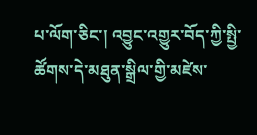པ་ལོག་ཅིང་། འབྱུང་འགྱུར་བོད་ཀྱི་སྤྱི་ཚོགས་དེ་མཐུན་སྒྲིལ་གྱི་མཛེས་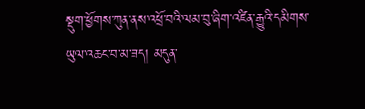སྡུག་ཕྱོགས་ཀུན་ནས་འཕྲོ་བའི་ལམ་བུ་ཞིག་འཛིན་རྒྱུའི་དམིགས་ཡུལ་འཆང་བ་མ་ཟད། མདུན་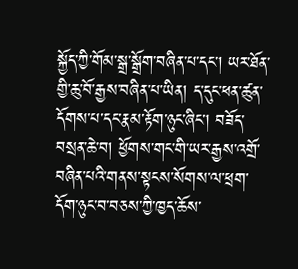སྐྱོད་ཀྱི་གོམ་སྒྲ་སྒྲོག་བཞིན་པ་དང་། ཡར་ཐོན་གྱི་ཆུ་བོ་རྒྱས་བཞིན་པ་ཡིན། ད་དུང་ཕན་ཚུན་དོགས་པ་དང་རྣམ་རྟོག་ཉུང་ཞིང་། བཟོད་བསྲན་ཆེ་བ། ཕྱོགས་གང་གི་ཡར་རྒྱས་འགྲོ་བཞིན་པའི་གནས་སྟངས་སོགས་ལ་ཕྲག་དོག་ཉུང་བ་བཅས་ཀྱི་ཁྱད་ཆོས་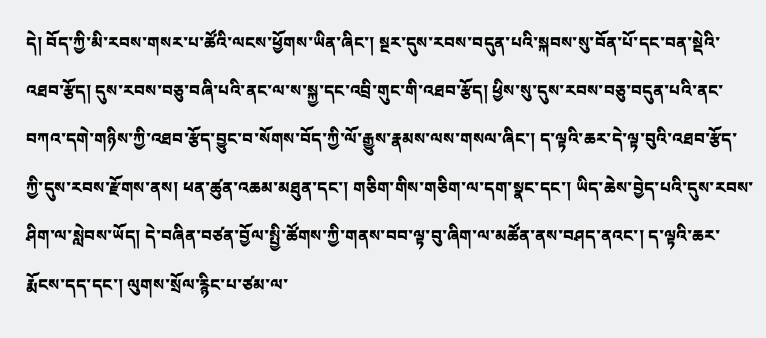དེ། བོད་ཀྱི་མི་རབས་གསར་པ་ཚོའི་ལངས་ཕྱོགས་ཡིན་ཞིང་། སྔར་དུས་རབས་བདུན་པའི་སྐབས་སུ་བོན་པོ་དང་བན་སྡེའི་འཐབ་རྩོད། དུས་རབས་བཅུ་བཞི་པའི་ནང་ལ་ས་སྐྱ་དང་འབྲི་གུང་གི་འཐབ་རྩོད། ཕྱིས་སུ་དུས་རབས་བཅུ་བདུན་པའི་ནང་བཀའ་དགེ་གཉིས་ཀྱི་འཐབ་རྩོད་བྱུང་བ་སོགས་བོད་ཀྱི་ལོ་རྒྱུས་རྣམས་ལས་གསལ་ཞིང་། ད་ལྟའི་ཆར་དེ་ལྟ་བུའི་འཐབ་རྩོད་ཀྱི་དུས་རབས་རྫོགས་ནས། ཕན་ཚུན་འཆམ་མཐུན་དང་། གཅིག་གིས་གཅིག་ལ་དག་སྣང་དང་། ཡིད་ཆེས་བྱེད་པའི་དུས་རབས་ཤིག་ལ་སླེབས་ཡོད། དེ་བཞིན་བཙན་བྱོལ་སྤྱི་ཚོགས་ཀྱི་གནས་བབ་ལྟ་བུ་ཞིག་ལ་མཚོན་ནས་བཤད་ནའང་། ད་ལྟའི་ཆར་རྨོངས་དད་དང་། ལུགས་སྲོལ་རྙིང་པ་ཙམ་ལ་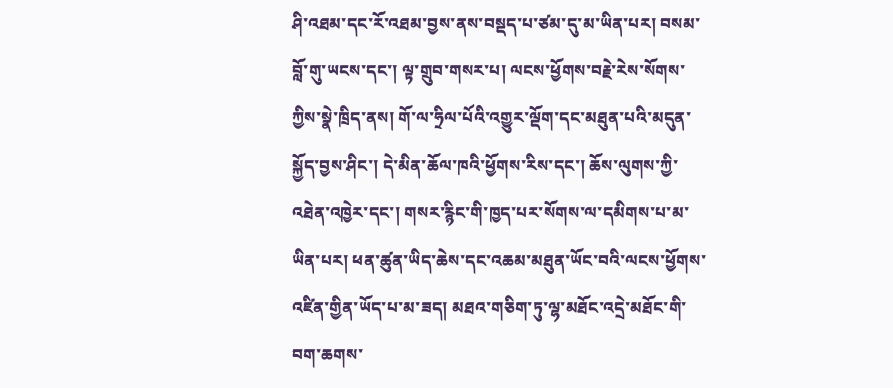ཤི་འཐམ་དང་རོ་འཐམ་བྱས་ནས་བསྡད་པ་ཙམ་དུ་མ་ཡིན་པར། བསམ་བློ་གུ་ཡངས་དང་། ལྟ་གྲུབ་གསར་པ། ལངས་ཕྱོགས་བརྗེ་རེས་སོགས་ཀྱིས་སྣེ་ཁྲིད་ནས། གོ་ལ་ཧྲིལ་པོའི་འགྱུར་ལྡོག་དང་མཐུན་པའི་མདུན་སྐྱོད་བྱས་ཤིང་། དེ་མིན་ཆོལ་ཁའི་ཕྱོགས་རིས་དང་། ཆོས་ལུགས་ཀྱི་འཐེན་འཁྱེར་དང་། གསར་རྙིང་གི་ཁྱད་པར་སོགས་ལ་དམིགས་པ་མ་ཡིན་པར། ཕན་ཚུན་ཡིད་ཆེས་དང་འཆམ་མཐུན་ཡོང་བའི་ལངས་ཕྱོགས་འཛིན་གྱིན་ཡོད་པ་མ་ཟད། མཐའ་གཅིག་ཏུ་ལྷ་མཐོང་འདྲེ་མཐོང་གི་བག་ཆགས་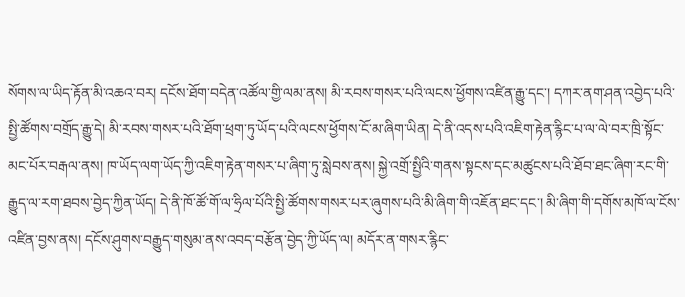སོགས་ལ་ཡིད་རྟོན་མི་འཆའ་བར། དངོས་ཐོག་བདེན་འཚོལ་གྱི་ལམ་ནས། མི་རབས་གསར་པའི་ལངས་ཕྱོགས་འཛིན་རྒྱུ་དང་། དཀར་ནག་ཤན་འབྱེད་པའི་སྤྱི་ཚོགས་བགྲོད་རྒྱུ་དེ། མི་རབས་གསར་པའི་ཐོག་ཕྲག་ཏུ་ཡོད་པའི་ལངས་ཕྱོགས་ངོ་མ་ཞིག་ཡིན། དེ་ནི་འདས་པའི་འཇིག་རྟེན་རྙིང་པ་ལ་ལེ་བར་ཁྲི་སྟོང་མང་པོར་བརྒལ་ནས། ཁ་ཡོད་ལག་ཡོད་ཀྱི་འཇིག་རྟེན་གསར་པ་ཞིག་ཏུ་སླེབས་ནས། སྐྱེ་འགྲོ་སྤྱིའི་གནས་སྟངས་དང་མཚུངས་པའི་ཐོབ་ཐང་ཞིག་རང་གི་རྒྱུད་ལ་རག་ཐབས་བྱེད་ཀྱིན་ཡོད། དེ་ནི་ཁོ་ཚོ་གོ་ལ་ཧྲིལ་པོའི་སྤྱི་ཚོགས་གསར་པར་ཞུགས་པའི་མི་ཞིག་གི་འཇོན་ཐང་དང་། མི་ཞིག་གི་དགོས་མཁོ་ལ་ངོས་འཛིན་བྱས་ནས། དངོས་ཤུགས་བརྒྱུད་གསུམ་ནས་འབད་བརྩོན་བྱེད་ཀྱི་ཡོད་ལ། མདོར་ན་གསར་རྙིང་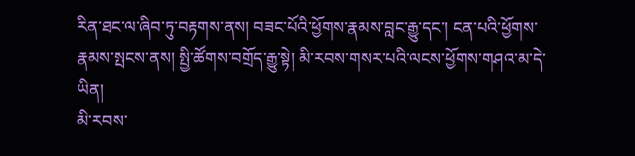རིན་ཐང་ལ་ཞིབ་ཏུ་བརྟགས་ནས། བཟང་པོའི་ཕྱོགས་རྣམས་བླང་རྒྱུ་དང་། ངན་པའི་ཕྱོགས་རྣམས་སྤངས་ནས། སྤྱི་ཚོགས་བགྲོད་རྒྱུ་སྟེ། མི་རབས་གསར་པའི་ལངས་ཕྱོགས་གཤའ་མ་དེ་ཡིན།
མི་རབས་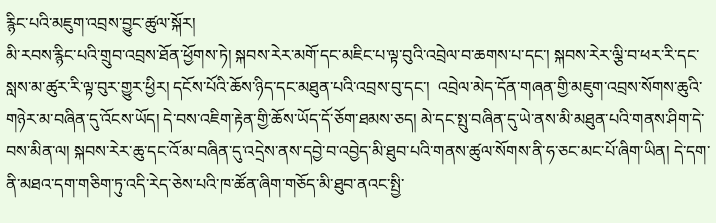རྙིང་པའི་མཇུག་འབྲས་བྱུང་ཚུལ་སྐོར།
མི་རབས་རྙིང་པའི་གྲུབ་འབྲས་ཐོན་ཕྱོགས་ཏེ། སྐབས་རེར་མགོ་དང་མཇིང་པ་ལྟ་བུའི་འབྲེལ་བ་ཆགས་པ་དང་། སྐབས་རེར་ལྕི་བ་ཕར་རི་དང་སླས་མ་ཚུར་རི་ལྟ་བུར་གྱུར་ཕྱིར། དངོས་པོའི་ཆོས་ཉིད་དང་མཐུན་པའི་འབྲས་བུ་དང་།  འབྲེལ་མེད་དོན་གཞན་གྱི་མཇུག་འབྲས་སོགས་ཆུའི་གཉེར་མ་བཞིན་དུ་འོངས་ཡོད། དེ་བས་འཇིག་རྟེན་གྱི་ཆོས་ཡོད་དོ་ཅོག་ཐམས་ཅད། མེ་དང་སྤུ་བཞིན་དུ་ཡེ་ནས་མི་མཐུན་པའི་གནས་ཤིག་དེ་བས་མིན་ལ། སྐབས་རེར་ཆུ་དང་འོ་མ་བཞིན་དུ་འདྲེས་ནས་དབྱེ་བ་འབྱེད་མི་ཐུབ་པའི་གནས་ཚུལ་སོགས་ནི་ཧ་ཅང་མང་པོ་ཞིག་ཡིན། དེ་དག་ནི་མཐའ་དག་གཅིག་ཏུ་འདི་རེད་ཅེས་པའི་ཁ་ཚོན་ཞིག་གཅོད་མི་ཐུབ་ནའང་སྤྱི་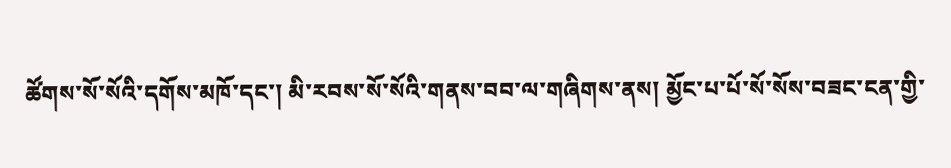ཚོགས་སོ་སོའི་དགོས་མཁོ་དང་། མི་རབས་སོ་སོའི་གནས་བབ་ལ་གཞིགས་ནས། མྱོང་པ་པོ་སོ་སོས་བཟང་ངན་གྱི་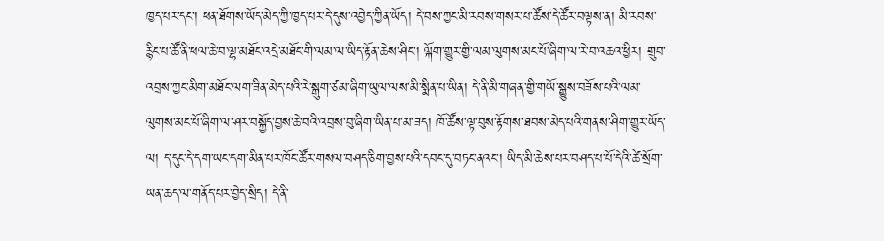ཁྱད་པར་དང་། ཕན་ཐོགས་ཡོད་མེད་ཀྱི་ཁྱད་པར་དེ་དུས་འབྱེད་ཀྱིན་ཡོད། དེ་བས་ཀྱང་མི་རབས་གསར་པ་ཚོས་དེ་ཚོར་བལྟས་ན། མི་རབས་རྙིང་པ་ཚོ་ནི་ཕལ་ཆེ་བ་ལྷ་མཐོང་འདྲེ་མཐོང་གི་ལམ་ལ་ཡིད་རྟོན་ཆེས་ཤིང་། ལྐོག་གྱུར་གྱི་ལམ་ལུགས་མང་པོ་ཞིག་ལ་རེ་བ་འཆའ་ཕྱིར། གྲུབ་འབྲས་ཀྱང་མིག་མཐོང་ལག་ཟིན་མེད་པའི་རེ་སྒུག་ཙམ་ཞིག་ཡུལ་ལས་མི་སྨིན་པ་ཡིན། དེ་ནི་མི་གཞན་གྱི་གཡོ་སྒྱུས་བཟོས་པའི་ལམ་ལུགས་མང་པོ་ཞིག་ལ་ཤར་བསྐྱོད་བྱས་ཆེ་བའི་འབྲས་བུ་ཞིག་ཡིན་པ་མ་ཟད། ཁོ་ཚོས་ལྟ་བུས་རྟོགས་ཐབས་མེད་པའི་གནས་ཤིག་གྱུར་ཡོད་ལ། ད་དུང་དེ་དག་ཡང་དག་མིན་པར་ཁོང་ཚོར་གསལ་བཤད་ཅིག་བྱས་པའི་དབང་དུ་བཏང་ནའང་། ཡིད་མི་ཆེས་པར་བཤད་པ་པོ་དེའི་ཚེ་སྲོག་ཡན་ཆད་ལ་གནོད་པར་བྱེད་སྲིད། དེ་ནི་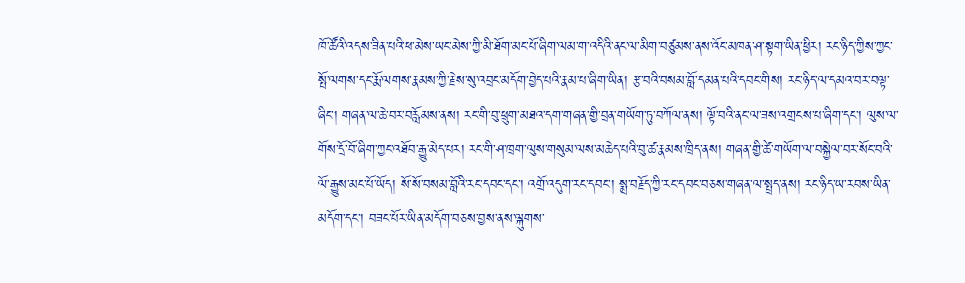ཁོ་ཚོའི་འདས་ཟིན་པའི་ཕ་མེས་ཡང་མེས་ཀྱི་མི་ཐོག་མང་པོ་ཞིག་ལམ་ག་འདིའི་ནང་ལ་མིག་བཙུམས་ནས་འོང་མཁན་ཤ་སྟག་ཡིན་ཕྱིར། རང་ཉིད་ཀྱིས་ཀྱང་སྤོ་ལགས་དང་རྨོ་ལགས་རྣམས་ཀྱི་རྗེས་སུ་འབྲང་མདོག་བྱེད་པའི་རྣམ་པ་ཞིག་ཡིན། རྩ་བའི་བསམ་བློ་དམན་པའི་དབང་གིས། རང་ཉིད་ལ་དམའ་བར་བལྟ་ཞིང་། གཞན་ལ་ཆེ་བར་བརློམས་ནས། རང་གི་བུ་ཕྲུག་མཐའ་དག་གཞན་གྱི་བྲན་གཡོག་ཏུ་བཀོལ་ནས། ལྟོ་བའི་ནང་ལ་ཟས་འགྲངས་པ་ཞིག་དང་། ལུས་ལ་གོས་དྲོ་བོ་ཞིག་ཀྱང་འཐོབ་རྒྱུ་མེད་པར། རང་གི་ཤ་ཁྲག་ལུས་གསུམ་ལས་མཆེད་པའི་བུ་ཚ་རྣམས་ཁྲིད་ནས། གཞན་གྱི་ཚེ་གཡོག་ལ་བསྐྱེལ་བར་སོང་བའི་ལོ་རྒྱུས་མང་པོ་ཡོད། སོ་སོ་བསམ་བློའི་རང་དབང་དང་། འགྲོ་འདུག་རང་དབང་། སྨྲ་བརྗོད་ཀྱི་རང་དབང་བཅས་གཞན་ལ་སྤྲད་ནས། རང་ཉིད་ཡ་རབས་ཡིན་མདོག་དང་། བཟང་པོར་ཡིན་མདོག་བཅས་བྱས་ནས་ལྐུགས་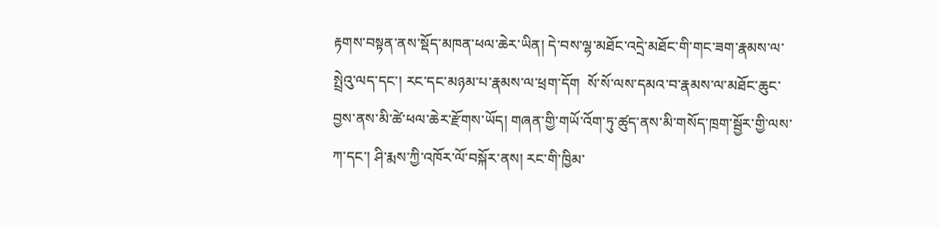རྟགས་བསྟན་ནས་སྡོད་མཁན་ཕལ་ཆེར་ཡིན། དེ་བས་ལྷ་མཐོང་འདྲེ་མཐོང་གི་གང་ཟག་རྣམས་ལ་སྤྲེའུ་ལད་དང་། རང་དང་མཉམ་པ་རྣམས་ལ་ཕྲག་དོག  སོ་སོ་ལས་དམའ་བ་རྣམས་ལ་མཐོང་ཆུང་བྱས་ནས་མི་ཚེ་ཕལ་ཆེར་རྫོགས་ཡོད། གཞན་གྱི་གཡོ་འོག་ཏུ་ཚུད་ནས་མི་གསོད་ཁྲག་སྦྱོར་གྱི་ལས་ཀ་དང་། ཤི་རྨས་ཀྱི་འཁོར་ལོ་བསྐོར་ནས། རང་གི་ཁྱིམ་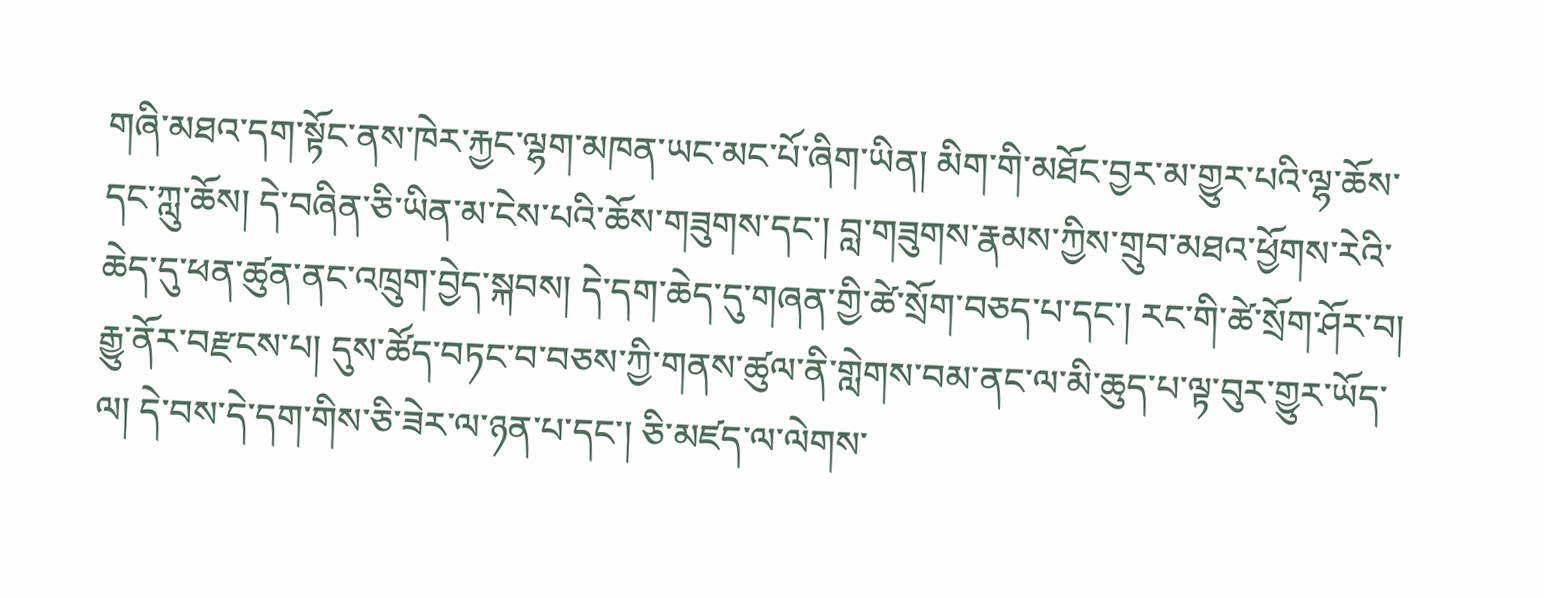གཞི་མཐའ་དག་སྟོང་ནས་ཁེར་རྐྱང་ལྷག་མཁན་ཡང་མང་པོ་ཞིག་ཡིན། མིག་གི་མཐོང་བྱར་མ་གྱུར་པའི་ལྷ་ཆོས་དང་ཀླུ་ཆོས། དེ་བཞིན་ཅི་ཡིན་མ་ངེས་པའི་ཆོས་གཟུགས་དང་། བླ་གཟུགས་རྣམས་ཀྱིས་གྲུབ་མཐའ་ཕྱོགས་རེའི་ཆེད་དུ་ཕན་ཚུན་ནང་འཁྲུག་བྱེད་སྐབས། དེ་དག་ཆེད་དུ་གཞན་གྱི་ཚེ་སྲོག་བཅད་པ་དང་། རང་གི་ཚེ་སྲོག་ཤོར་བ། རྒྱུ་ནོར་བརྫངས་པ། དུས་ཚོད་བཏང་བ་བཅས་ཀྱི་གནས་ཚུལ་ནི་གླེགས་བམ་ནང་ལ་མི་ཆུད་པ་ལྟ་བུར་གྱུར་ཡོད་ལ། དེ་བས་དེ་དག་གིས་ཅི་ཟེར་ལ་ཉན་པ་དང་། ཅི་མཛད་ལ་ལེགས་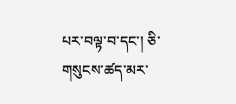པར་བལྟ་བ་དང་། ཅི་གསུངས་ཚད་མར་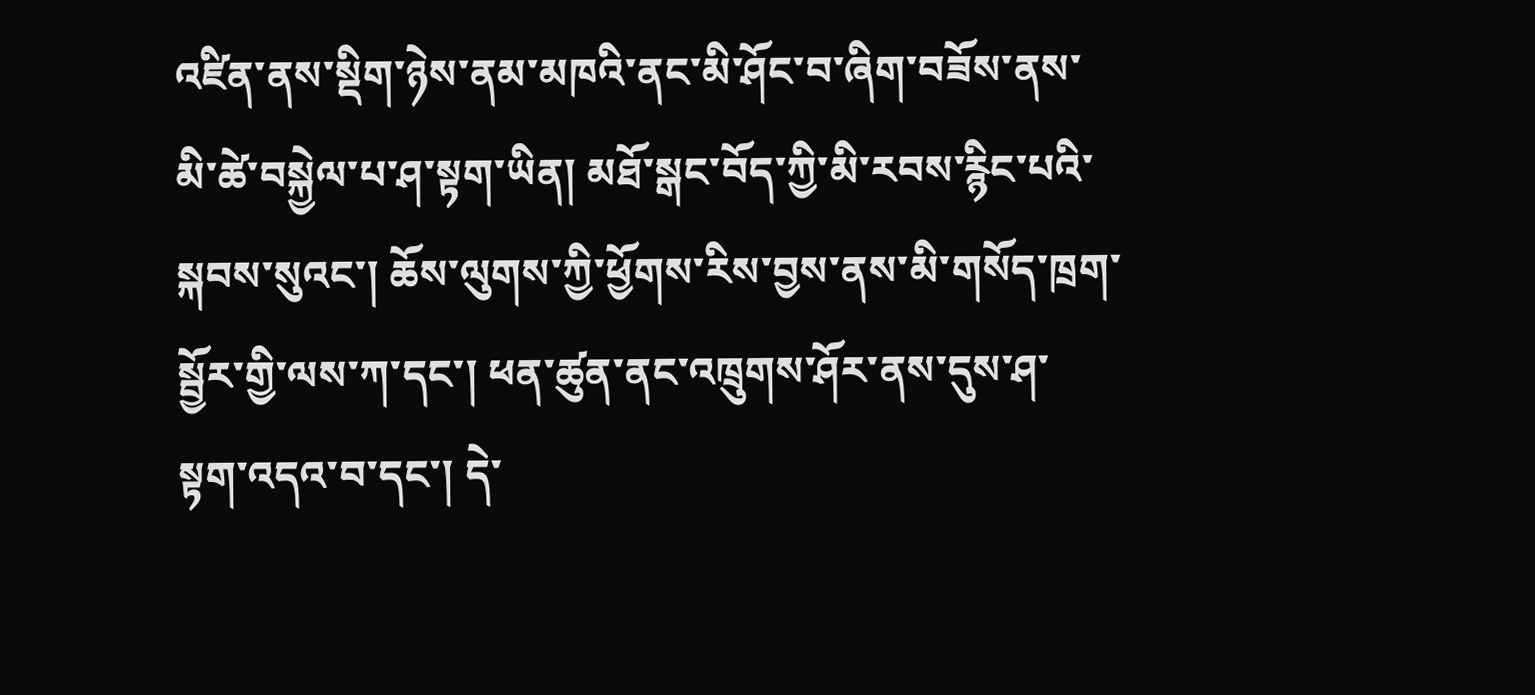འཛིན་ནས་སྡིག་ཉེས་ནམ་མཁའི་ནང་མི་ཤོང་བ་ཞིག་བཟོས་ནས་མི་ཚེ་བསྐྱེལ་པ་ཤ་སྟག་ཡིན། མཐོ་སྒང་བོད་ཀྱི་མི་རབས་རྙིང་པའི་སྐབས་སུའང་། ཆོས་ལུགས་ཀྱི་ཕྱོགས་རིས་བྱས་ནས་མི་གསོད་ཁྲག་སྦྱོར་གྱི་ལས་ཀ་དང་། ཕན་ཚུན་ནང་འཁྲུགས་ཤོར་ནས་དུས་ཤ་སྟག་འདའ་བ་དང་། དེ་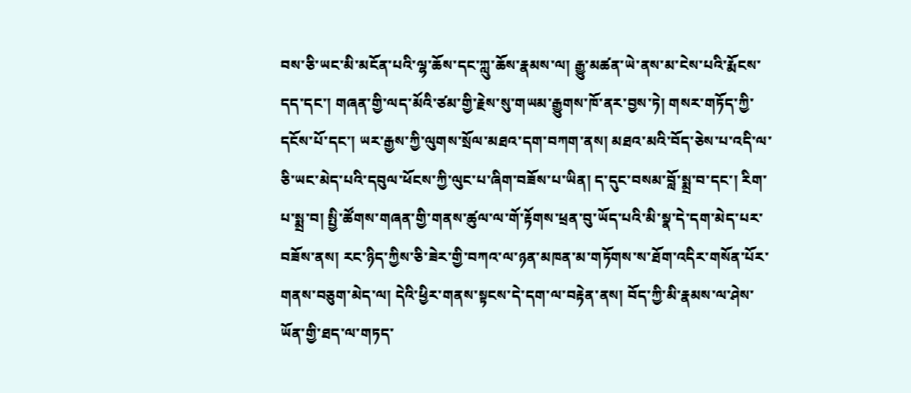བས་ཅི་ཡང་མི་མངོན་པའི་ལྷ་ཆོས་དང་ཀླུ་ཆོས་རྣམས་ལ། རྒྱུ་མཚན་ཡེ་ནས་མ་ངེས་པའི་རྨོངས་དད་དང་། གཞན་གྱི་ལད་མོའི་ཙམ་གྱི་རྗེས་སུ་གཡམ་རྒྱུགས་ཁོ་ནར་བྱས་ཏེ། གསར་གཏོད་ཀྱི་དངོས་པོ་དང་། ཡར་རྒྱས་ཀྱི་ལུགས་སྲོལ་མཐའ་དག་བཀག་ནས། མཐའ་མའི་བོད་ཅེས་པ་འདི་ལ་ཅི་ཡང་མེད་པའི་དབུལ་ཕོངས་ཀྱི་ལུང་པ་ཞིག་བཟོས་པ་ཡིན། ད་དུང་བསམ་བློ་སྨྲ་བ་དང་། རིག་པ་སྨྲ་བ། སྤྱི་ཚོགས་གཞན་གྱི་གནས་ཚུལ་ལ་གོ་རྟོགས་ཕྲན་བུ་ཡོད་པའི་མི་སྣ་དེ་དག་མེད་པར་བཟོས་ནས། རང་ཉིད་ཀྱིས་ཅི་ཟེར་གྱི་བཀའ་ལ་ཉན་མཁན་མ་གཏོགས་ས་ཐོག་འདིར་གསོན་པོར་གནས་བཅུག་མེད་ལ། དེའི་ཕྱིར་གནས་སྟངས་དེ་དག་ལ་བརྟེན་ནས། བོད་ཀྱི་མི་རྣམས་ལ་ཤེས་ཡོན་གྱི་ཐད་ལ་གཏད་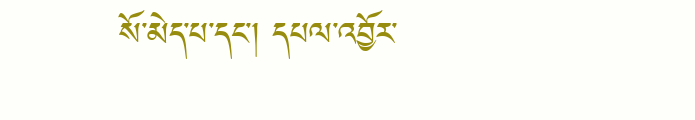སོ་མེད་པ་དང་། དཔལ་འབྱོར་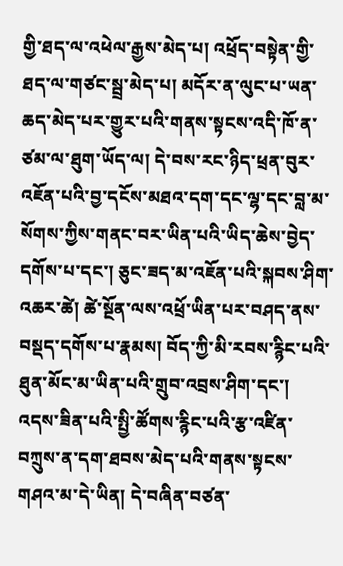གྱི་ཐད་ལ་འཕེལ་རྒྱས་མེད་པ། འཕྲོད་བསྟེན་གྱི་ཐད་ལ་གཙང་སྦྲ་མེད་པ། མདོར་ན་ལུང་པ་ཡན་ཆད་མེད་པར་གྱུར་པའི་གནས་སྟངས་འདི་ཁོ་ན་ཙམ་ལ་ཐུག་ཡོད་ལ། དེ་བས་རང་ཉིད་ཕྲན་བུར་འཇོན་པའི་བྱ་དངོས་མཐའ་དག་དང་ལྷ་དང་བླ་མ་སོགས་ཀྱིས་གནང་བར་ཡིན་པའི་ཡིད་ཆེས་བྱེད་དགོས་པ་དང་། ཅུང་ཟད་མ་འཇོན་པའི་སྐབས་ཤིག་འཆར་ཚེ། ཚེ་སྔོན་ལས་འཕྲོ་ཡིན་པར་བཤད་ནས་བསྡད་དགོས་པ་རྣམས། བོད་ཀྱི་མི་རབས་རྙིང་པའི་ཐུན་མོང་མ་ཡིན་པའི་གྲུབ་འབྲས་ཤིག་དང་། འདས་ཟིན་པའི་སྤྱི་ཚོགས་རྙིང་པའི་རྩ་འཛིན་བཀྲུས་ན་དག་ཐབས་མེད་པའི་གནས་སྟངས་གཤའ་མ་དེ་ཡིན། དེ་བཞིན་བཙན་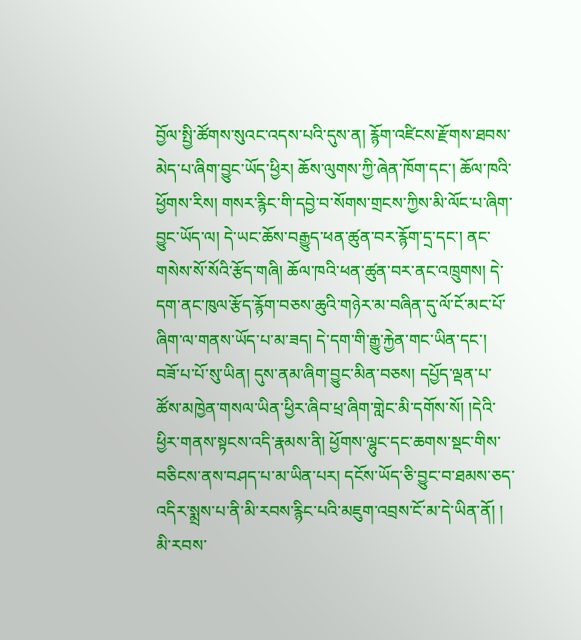བྱོལ་སྤྱི་ཚོགས་སུའང་འདས་པའི་དུས་ན། རྙོག་འཛིངས་རྫོགས་ཐབས་མེད་པ་ཞིག་བྱུང་ཡོད་ཕྱིར། ཆོས་ལུགས་ཀྱི་ཞེན་ཁོག་དང་། ཆོལ་ཁའི་ཕྱོགས་རིས། གསར་རྙིང་གི་དབྱེ་བ་སོགས་གྲངས་ཀྱིས་མི་ལོང་པ་ཞིག་བྱུང་ཡོད་ལ། དེ་ཡང་ཆོས་བརྒྱུད་ཕན་ཚུན་བར་རྙོག་དྲ་དང་། ནང་གསེས་སོ་སོའི་རྩོད་གཞི། ཆོལ་ཁའི་ཕན་ཚུན་བར་ནང་འཁྲུགས། དེ་དག་ནང་ཁུལ་རྩོད་རྙོག་བཅས་ཆུའི་གཉེར་མ་བཞིན་དུ་ལོ་ངོ་མང་པོ་ཞིག་ལ་གནས་ཡོད་པ་མ་ཟད། དེ་དག་གི་རྒྱུ་རྐྱེན་གང་ཡིན་དང་། བཟོ་པ་པོ་སུ་ཡིན། དུས་ནམ་ཞིག་བྱུང་མིན་བཅས། དཔྱོད་ལྡན་པ་ཚོས་མཁྱེན་གསལ་ཡིན་ཕྱིར་ཞིབ་ཕྲ་ཞིག་གླེང་མི་དགོས་སོ། །དེའི་ཕྱིར་གནས་སྟངས་འདི་རྣམས་ནི། ཕྱོགས་ལྷུང་དང་ཆགས་སྡང་གིས་བཅིངས་ནས་བཤད་པ་མ་ཡིན་པར། དངོས་ཡོད་ཅི་བྱུང་བ་ཐམས་ཅད་འདིར་སྨྲས་པ་ནི་མི་རབས་རྙིང་པའི་མཇུག་འབྲས་ངོ་མ་དེ་ཡིན་ནོ། །
མི་རབས་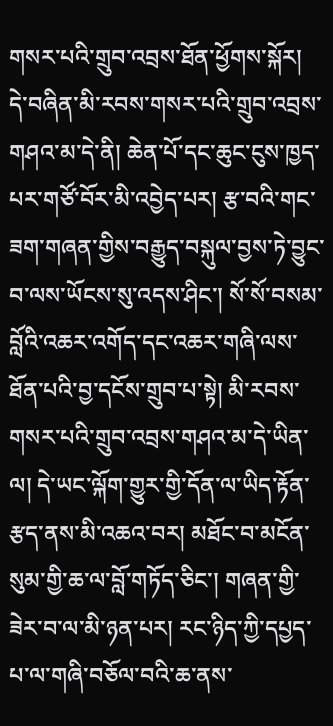གསར་པའི་གྲུབ་འབྲས་ཐོན་ཕྱོགས་སྐོར།
དེ་བཞིན་མི་རབས་གསར་པའི་གྲུབ་འབྲས་གཤའ་མ་དེ་ནི། ཆེན་པོ་དང་ཆུང་ངུས་ཁྱད་པར་གཙོ་བོར་མི་འབྱེད་པར། རྩ་བའི་གང་ཟག་གཞན་གྱིས་བརྒྱུད་བསྐུལ་བྱས་ཏེ་བྱུང་བ་ལས་ཡོངས་སུ་འདས་ཤིང་། སོ་སོ་བསམ་བློའི་འཆར་འགོད་དང་འཆར་གཞི་ལས་ཐོན་པའི་བྱ་དངོས་གྲུབ་པ་སྟེ། མི་རབས་གསར་པའི་གྲུབ་འབྲས་གཤའ་མ་དེ་ཡིན་ལ། དེ་ཡང་ལྐོག་གྱུར་གྱི་དོན་ལ་ཡིད་རྟོན་རྩད་ནས་མི་འཆའ་བར། མཐོང་བ་མངོན་སུམ་གྱི་ཆ་ལ་བློ་གཏོད་ཅིང་། གཞན་གྱི་ཟེར་བ་ལ་མི་ཉན་པར། རང་ཉིད་ཀྱི་དཔྱད་པ་ལ་གཞི་བཅོལ་བའི་ཆ་ནས་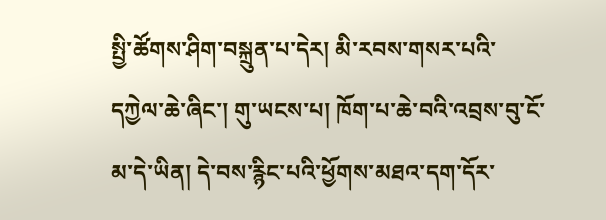སྤྱི་ཚོགས་ཤིག་བསྐྲུན་པ་དེར། མི་རབས་གསར་པའི་དཀྱེལ་ཆེ་ཞིང་། གུ་ཡངས་པ། ཁོག་པ་ཆེ་བའི་འབྲས་བུ་ངོ་མ་དེ་ཡིན། དེ་བས་རྙིང་པའི་ཕྱོགས་མཐའ་དག་དོར་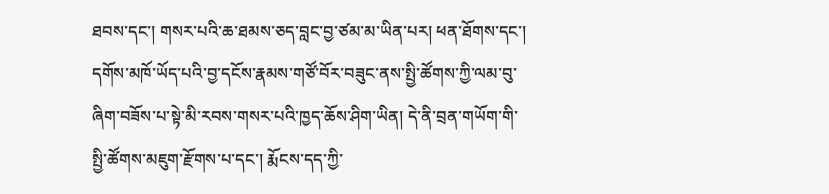ཐབས་དང་། གསར་པའི་ཆ་ཐམས་ཅད་བླང་བྱ་ཙམ་མ་ཡིན་པར། ཕན་ཐོགས་དང་། དགོས་མཁོ་ཡོད་པའི་བྱ་དངོས་རྣམས་གཙོ་བོར་བཟུང་ནས་སྤྱི་ཚོགས་ཀྱི་ལམ་བུ་ཞིག་བཟོས་པ་སྟེ་མི་རབས་གསར་པའི་ཁྱད་ཆོས་ཤིག་ཡིན། དེ་ནི་བྲན་གཡོག་གི་སྤྱི་ཚོགས་མཇུག་རྫོགས་པ་དང་། རྨོངས་དད་ཀྱི་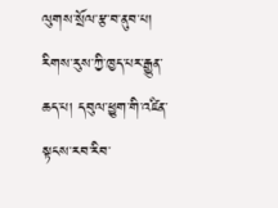ལུགས་སྲོལ་རྩ་བ་ནུབ་པ། རིགས་རུས་ཀྱི་ཁྱད་པར་རྒྱུན་ཆད་པ། དབུལ་ཕྱུག་གི་འཛིན་སྟངས་རབ་རིབ་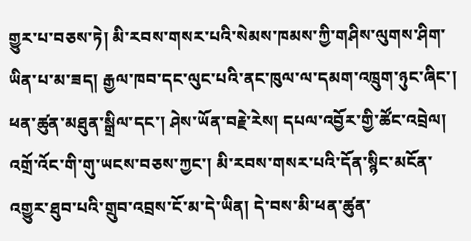གྱུར་པ་བཅས་ཏེ། མི་རབས་གསར་པའི་སེམས་ཁམས་ཀྱི་གཤིས་ལུགས་ཤིག་ཡིན་པ་མ་ཟད། རྒྱལ་ཁབ་དང་ལུང་པའི་ནང་ཁུལ་ལ་དམག་འཁྲུག་ཉུང་ཞིང་། ཕན་ཚུན་མཐུན་སྒྲིལ་དང་། ཤེས་ཡོན་བརྗེ་རེས། དཔལ་འབྱོར་གྱི་ཚོང་འབྲེལ། འགྲོ་འོང་གི་གུ་ཡངས་བཅས་ཀྱང་། མི་རབས་གསར་པའི་དོན་སྙིང་མངོན་འགྱུར་ཐུབ་པའི་གྲུབ་འབྲས་ངོ་མ་དེ་ཡིན། དེ་བས་མི་ཕན་ཚུན་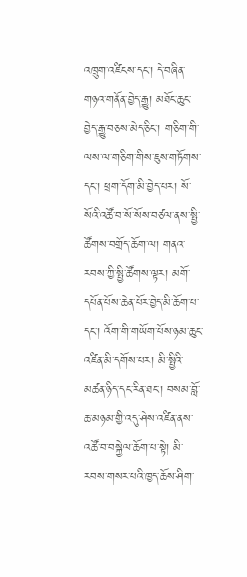འཁྲུག་འཛིངས་དང་། དེ་བཞིན་གཉའ་གནོན་བྱེད་རྒྱུ། མཐོང་ཆུང་བྱེད་རྒྱུ་བཅས་མེད་ཅིང་། གཅིག་གི་ལས་ལ་གཅིག་གིས་ཇུས་གཏོགས་དང་། ཕྲག་དོག་མི་བྱེད་པར། སོ་སོའི་འཚོ་བ་སོ་སོས་བཙལ་ནས་སྤྱི་ཚོགས་བགྲོད་ཆོག་ལ། གནའ་རབས་ཀྱི་སྤྱི་ཚོགས་ལྟར། མགོ་དཔོན་པོས་ཆེན་པོར་བྱེད་མི་ཆོག་པ་དང་། འོག་གི་གཡོག་པོས་ཉམ་ཆུང་འཛིན་མི་དགོས་པར། མི་སྤྱིའི་མཚན་ཉིད་དང་རིན་ཐང་། བསམ་བློ་ཆ་མཉམ་གྱི་འདུ་ཤེས་འཛིན་ནས་འཚོ་བ་བསྐྱེལ་ཆོག་པ་སྟེ། མི་རབས་གསར་པའི་ཁྱད་ཆོས་ཤིག་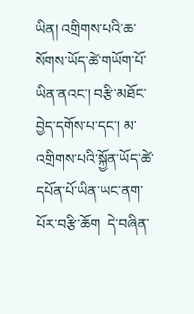ཡིན། འགྲིགས་པའི་ཆ་སོགས་ཡོད་ཚེ་གཡོག་པོ་ཡིན་ནའང་། བརྩི་མཐོང་བྱེད་དགོས་པ་དང་། མ་འགྲིགས་པའི་སྐྱོན་ཡོད་ཚེ་དཔོན་པོ་ཡིན་ཡང་ནག་པོར་བརྩི་ཆོག  དེ་བཞིན་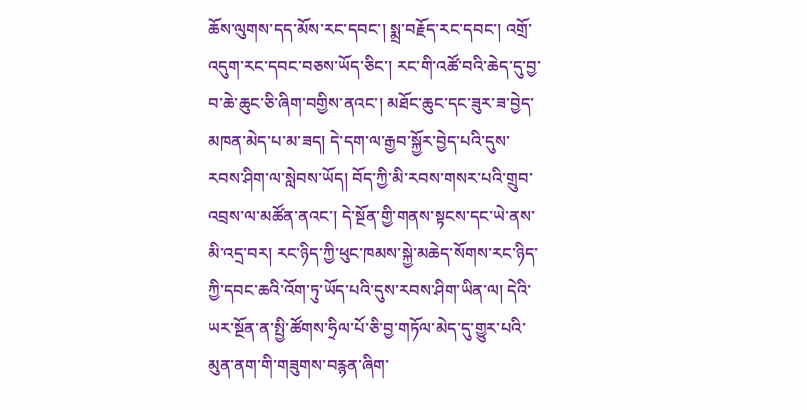ཆོས་ལུགས་དད་མོས་རང་དབང་། སྨྲ་བརྗོད་རང་དབང་། འགྲོ་འདུག་རང་དབང་བཅས་ཡོད་ཅིང་། རང་གི་འཚོ་བའི་ཆེད་དུ་བྱ་བ་ཆེ་ཆུང་ཅི་ཞིག་བགྱིས་ནའང་། མཐོང་ཆུང་དང་ཟུར་ཟ་བྱེད་མཁན་མེད་པ་མ་ཟད། དེ་དག་ལ་རྒྱབ་སྐྱོར་བྱེད་པའི་དུས་རབས་ཤིག་ལ་སླེབས་ཡོད། བོད་ཀྱི་མི་རབས་གསར་པའི་གྲུབ་འབྲས་ལ་མཚོན་ནའང་། དེ་སྔོན་གྱི་གནས་སྟངས་དང་ཡེ་ནས་མི་འདྲ་བར། རང་ཉིད་ཀྱི་ཕུང་ཁམས་སྐྱེ་མཆེད་སོགས་རང་ཉིད་ཀྱི་དབང་ཆའི་འོག་ཏུ་ཡོད་པའི་དུས་རབས་ཤིག་ཡིན་ལ། དེའི་ཡར་སྔོན་ན་སྤྱི་ཚོགས་ཧྲིལ་པོ་ཅི་བྱ་གཏོལ་མེད་དུ་གྱུར་པའི་མུན་ནག་གི་གཟུགས་བརྙན་ཞིག་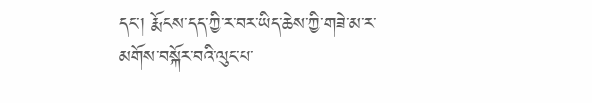དང་། རྨོངས་དད་ཀྱི་ར་བར་ཡིད་ཆེས་ཀྱི་གཟེ་མ་ར་མགོས་བསྐོར་བའི་ལུང་པ་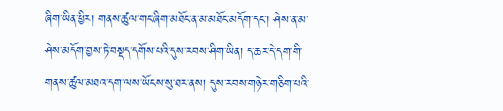ཞིག་ཡིན་ཕྱིར། གནས་ཚུལ་གང་ཞིག་མཐོང་ན་མ་མཐོང་མདོག་དང་། ཤེས་ན་མ་ཤེས་མདོག་བྱས་ཏེ་བསྡད་དགོས་པའི་དུས་རབས་ཤིག་ཡིན། ད་ཆར་དེ་དག་གི་གནས་ཚུལ་མཐའ་དག་ལས་ཡོངས་སུ་ཐར་ནས། དུས་རབས་གཉེར་གཅིག་པའི་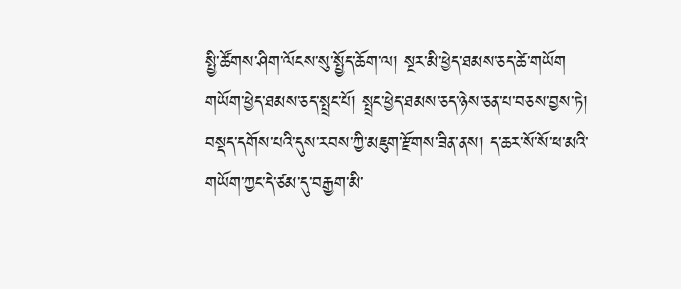སྤྱི་ཚོགས་ཤིག་ལོངས་སུ་སྤྱོད་ཆོག་ལ། སྔར་མི་ཕྱེད་ཐམས་ཅད་ཚེ་གཡོག གཡོག་ཕྱེད་ཐམས་ཅད་སྤྲང་པོ། སྤྲང་ཕྱེད་ཐམས་ཅད་ཉེས་ཅན་པ་བཅས་བྱས་ཏེ། བསྡད་དགོས་པའི་དུས་རབས་ཀྱི་མཇུག་རྫོགས་ཟིན་ནས། ད་ཆར་སོ་སོ་ཕ་མའི་གཡོག་ཀྱང་དེ་ཙམ་དུ་བརྒྱག་མི་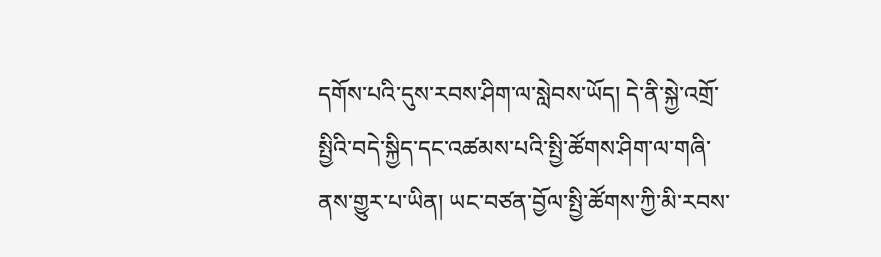དགོས་པའི་དུས་རབས་ཤིག་ལ་སླེབས་ཡོད། དེ་ནི་སྐྱེ་འགྲོ་སྤྱིའི་བདེ་སྐྱིད་དང་འཚམས་པའི་སྤྱི་ཚོགས་ཤིག་ལ་གཞི་ནས་གྱུར་པ་ཡིན། ཡང་བཙན་བྱོལ་སྤྱི་ཚོགས་ཀྱི་མི་རབས་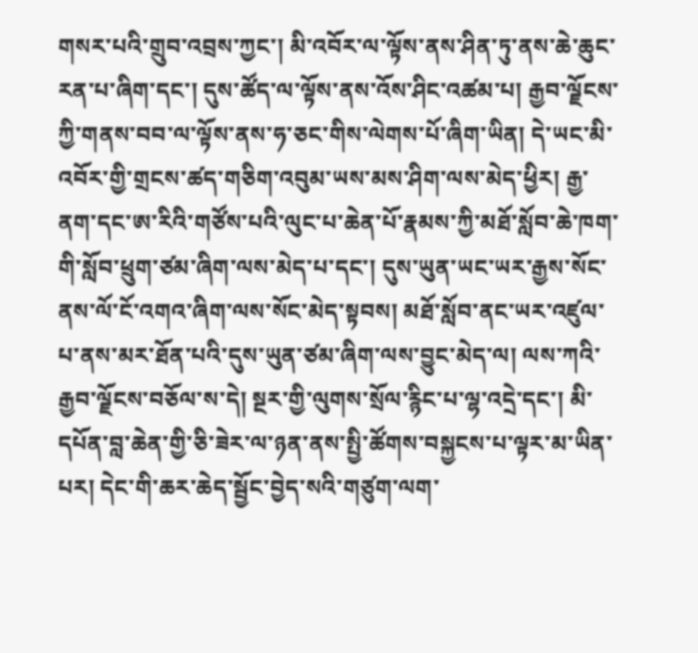གསར་པའི་གྲུབ་འབྲས་ཀྱང་། མི་འབོར་ལ་ལྟོས་ནས་ཤིན་ཏུ་ནས་ཆེ་ཆུང་རན་པ་ཞིག་དང་། དུས་ཚོད་ལ་ལྟོས་ནས་འོས་ཤིང་འཚམ་པ། རྒྱབ་ལྗོངས་ཀྱི་གནས་བབ་ལ་ལྟོས་ནས་ཧ་ཅང་གིས་ལེགས་པོ་ཞིག་ཡིན། དེ་ཡང་མི་འབོར་གྱི་གྲངས་ཚད་གཅིག་འབུམ་ཡས་མས་ཤིག་ལས་མེད་ཕྱིར། རྒྱ་ནག་དང་ཨ་རིའི་གཙོས་པའི་ལུང་པ་ཆེན་པོ་རྣམས་ཀྱི་མཐོ་སློབ་ཆེ་ཁག་གི་སློབ་ཕྲུག་ཙམ་ཞིག་ལས་མེད་པ་དང་། དུས་ཡུན་ཡང་ཡར་རྒྱས་སོང་ནས་ལོ་ངོ་འགའ་ཞིག་ལས་སོང་མེད་སྟབས། མཐོ་སློབ་ནང་ཡར་འཛུལ་པ་ནས་མར་ཐོན་པའི་དུས་ཡུན་ཙམ་ཞིག་ལས་བྱུང་མེད་ལ། ལས་ཀའི་རྒྱབ་ལྗོངས་བཅོལ་ས་དེ། སྔར་གྱི་ལུགས་སྲོལ་རྙིང་པ་ལྷ་འདྲེ་དང་། མི་དཔོན་བླ་ཆེན་གྱི་ཅི་ཟེར་ལ་ཉན་ནས་སྤྱི་ཚོགས་བསྐྱངས་པ་ལྟར་མ་ཡིན་པར། དེང་གི་ཆར་ཆེད་སྦྱོང་བྱེད་སའི་གཙུག་ལག་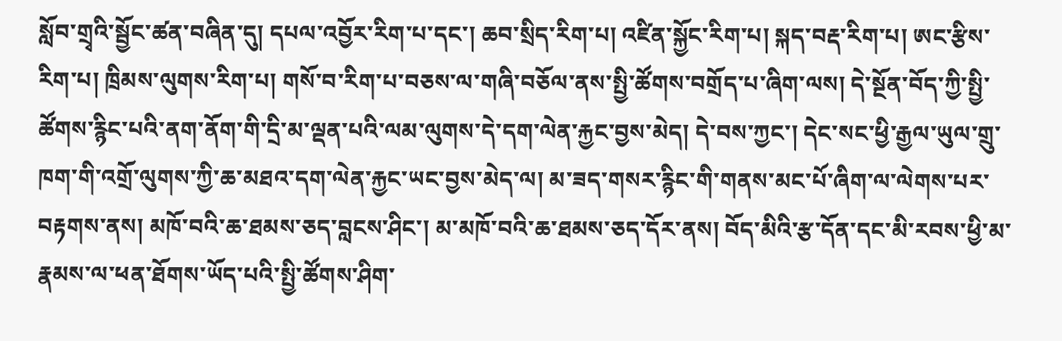སློབ་གྲྭའི་སྦྱོང་ཚན་བཞིན་དུ། དཔལ་འབྱོར་རིག་པ་དང་། ཆབ་སྲིད་རིག་པ། འཛིན་སྐྱོང་རིག་པ། སྐད་བརྡ་རིག་པ། ཨང་རྩིས་རིག་པ། ཁྲིམས་ལུགས་རིག་པ། གསོ་བ་རིག་པ་བཅས་ལ་གཞི་བཅོལ་ནས་སྤྱི་ཚོགས་བགྲོད་པ་ཞིག་ལས། དེ་སྔོན་བོད་ཀྱི་སྤྱི་ཚོགས་རྙིང་པའི་ནག་ནོག་གི་དྲི་མ་ལྡན་པའི་ལམ་ལུགས་དེ་དག་ལེན་རྐྱང་བྱས་མེད། དེ་བས་ཀྱང་། དེང་སང་ཕྱི་རྒྱལ་ཡུལ་གྲུ་ཁག་གི་འགྲོ་ལུགས་ཀྱི་ཆ་མཐའ་དག་ལེན་རྐྱང་ཡང་བྱས་མེད་ལ། མ་ཟད་གསར་རྙིང་གི་གནས་མང་པོ་ཞིག་ལ་ལེགས་པར་བརྟགས་ནས། མཁོ་བའི་ཆ་ཐམས་ཅད་བླངས་ཤིང་། མ་མཁོ་བའི་ཆ་ཐམས་ཅད་དོར་ནས། བོད་མིའི་རྩ་དོན་དང་མི་རབས་ཕྱི་མ་རྣམས་ལ་ཕན་ཐོགས་ཡོད་པའི་སྤྱི་ཚོགས་ཤིག་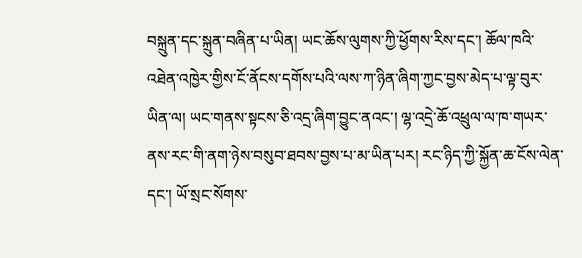བསྐྲུན་དང་སྐྲུན་བཞིན་པ་ཡིན། ཡང་ཆོས་ལུགས་ཀྱི་ཕྱོགས་རིས་དང་། ཆོལ་ཁའི་འཐེན་འཁྱེར་གྱིས་ངོ་ནོངས་དགོས་པའི་ལས་ཀ་ཉིན་ཞིག་ཀྱང་བྱས་མེད་པ་ལྟ་བུར་ཡིན་ལ། ཡང་གནས་སྟངས་ཅི་འདྲ་ཞིག་བྱུང་ནའང་། ལྷ་འདྲེ་ཆོ་འཕྲུལ་ལ་ཁ་གཡར་ནས་རང་གི་ནག་ཉེས་བསུབ་ཐབས་བྱས་པ་མ་ཡིན་པར། རང་ཉིད་ཀྱི་སྐྱོན་ཆ་ངོས་ལེན་དང་། ཡོ་སྲང་སོགས་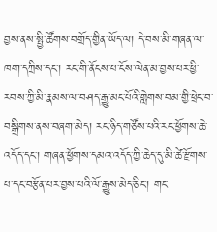བྱས་ནས་སྤྱི་ཚོགས་བགྲོད་གྱིན་ཡོད་ལ། དེ་བས་མི་གཞན་ལ་ཁག་དཀྲིས་དང་། རང་གི་ནོངས་པ་ངོས་ལེན་མ་བྱས་པར་ཕྱི་རབས་ཀྱི་མི་རྣམས་ལ་བཤད་རྒྱུ་མང་པོའི་གླེགས་བམ་གྱི་ཕྲེང་བ་བསྒྲིགས་ནས་བཞག་མེད། རང་ཉིད་གཙོས་པའི་རང་ཕྱོགས་ཆེ་འདོད་དང་། གཞན་ཕྱོགས་དམའ་འདོད་ཀྱི་ཆེད་དུ་མི་ཚེ་རྫོགས་པ་དང་བརྩོན་པར་བྱས་པའི་ལོ་རྒྱུས་མེད་ཅིང་། གང་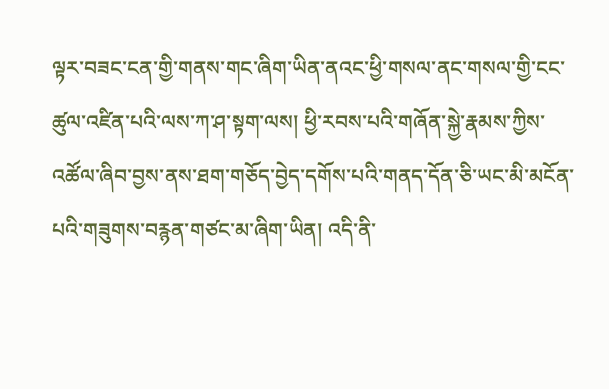ལྟར་བཟང་ངན་གྱི་གནས་གང་ཞིག་ཡིན་ནའང་ཕྱི་གསལ་ནང་གསལ་གྱི་ངང་ཚུལ་འཛིན་པའི་ལས་ཀ་ཤ་སྟག་ལས། ཕྱི་རབས་པའི་གཞོན་སྐྱེ་རྣམས་ཀྱིས་འཚོལ་ཞིབ་བྱས་ནས་ཐག་གཅོད་བྱེད་དགོས་པའི་གནད་དོན་ཅི་ཡང་མི་མངོན་པའི་གཟུགས་བརྙན་གཙང་མ་ཞིག་ཡིན། འདི་ནི་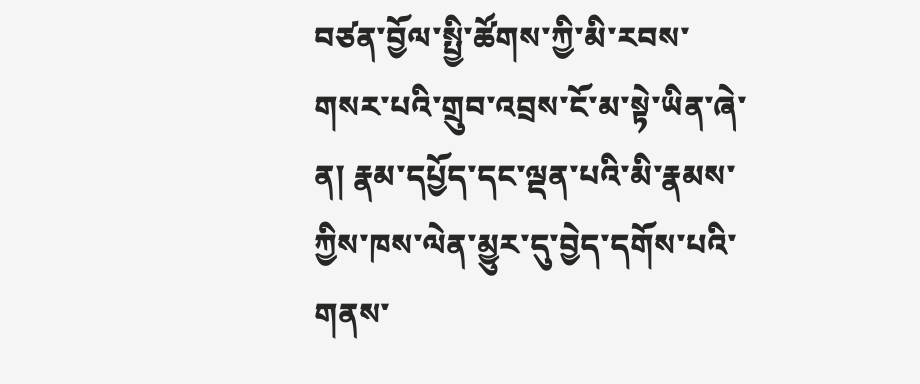བཙན་བྱོལ་སྤྱི་ཚོགས་ཀྱི་མི་རབས་གསར་པའི་གྲུབ་འབྲས་ངོ་མ་སྟེ་ཡིན་ཞེ་ན། རྣམ་དཔྱོད་དང་ལྡན་པའི་མི་རྣམས་ཀྱིས་ཁས་ལེན་མྱུར་དུ་བྱེད་དགོས་པའི་གནས་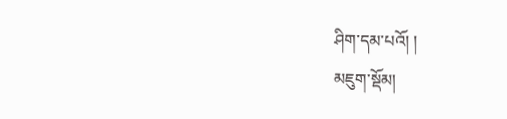ཤིག་དམ་པའོ། །
མཇུག་སྡོམ།